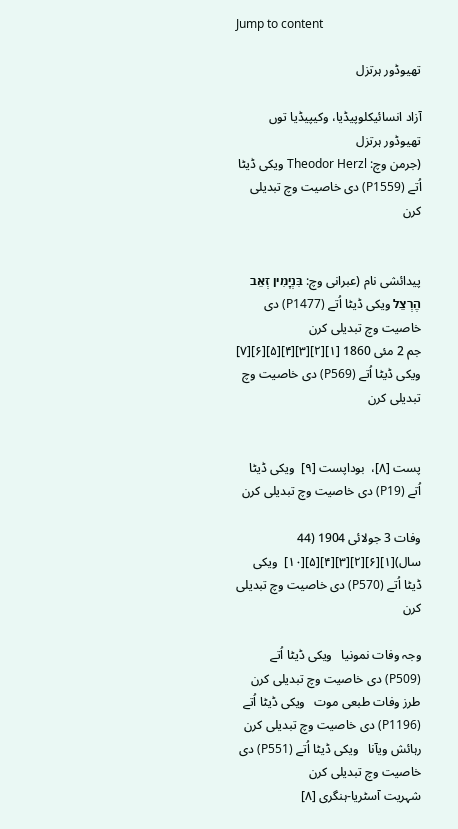Jump to content

تھیوڈور ہرتزل

آزاد انسائیکلوپیڈیا، وکیپیڈیا توں
تھیوڈور ہرتزل
(جرمن وچ: Theodor Herzl ویکی ڈیٹا اُتے (P1559) دی خاصیت وچ تبدیلی کرن


پیدائشی نام (عبرانی وچ: בִּנְיָמִין זְאֵב הֶרְצֵל ویکی ڈیٹا اُتے (P1477) دی خاصیت وچ تبدیلی کرن
جم 2 مئی 1860 [۱][۲][۳][۴][۵][۶][۷]  ویکی ڈیٹا اُتے (P569) دی خاصیت وچ تبدیلی کرن


پست [۸]،  بوداپست [۹]  ویکی ڈیٹا اُتے (P19) دی خاصیت وچ تبدیلی کرن

وفات 3 جولائی 1904 (44 سال)[۱][۶][۲][۳][۴][۵][۱۰]  ویکی ڈیٹا اُتے (P570) دی خاصیت وچ تبدیلی کرن

وجہ وفات نمونیا   ویکی ڈیٹا اُتے (P509) دی خاصیت وچ تبدیلی کرن
طرز وفات طبعی موت   ویکی ڈیٹا اُتے (P1196) دی خاصیت وچ تبدیلی کرن
رہائش ویآنا   ویکی ڈیٹا اُتے (P551) دی خاصیت وچ تبدیلی کرن
شہریت آسٹریا-ہنگری [۸]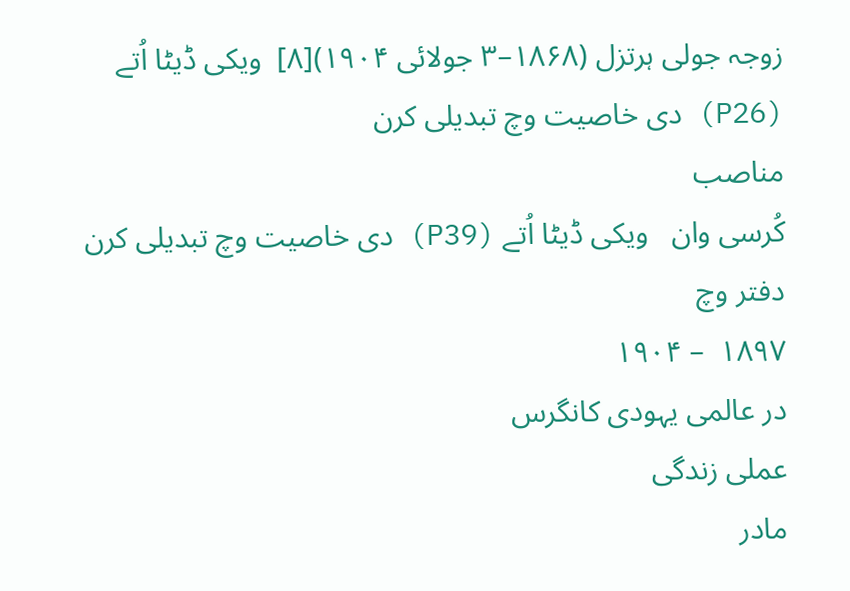زوجہ جولی ہرتزل (۱۸۶۸–۳ جولائی ۱۹۰۴)[۸]  ویکی ڈیٹا اُتے (P26) دی خاصیت وچ تبدیلی کرن
مناصب
کُرسی وان   ویکی ڈیٹا اُتے (P39) دی خاصیت وچ تبدیلی کرن
دفتر وچ
۱۸۹۷  – ۱۹۰۴
در عالمی یہودی کانگرس
عملی زندگی
مادر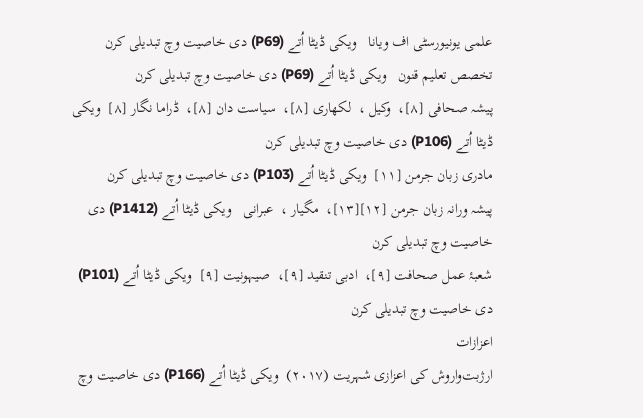علمی یونیورسٹی اف ویانا   ویکی ڈیٹا اُتے (P69) دی خاصیت وچ تبدیلی کرن
تخصص تعلیم قنون   ویکی ڈیٹا اُتے (P69) دی خاصیت وچ تبدیلی کرن
پیشہ صحافی [۸]،  وکیل ،  لکھاری [۸]،  سیاست دان [۸]،  ڈراما نگار [۸]  ویکی ڈیٹا اُتے (P106) دی خاصیت وچ تبدیلی کرن
مادری زبان جرمن [۱۱]  ویکی ڈیٹا اُتے (P103) دی خاصیت وچ تبدیلی کرن
پیشہ ورانہ زبان جرمن [۱۲][۱۳]،  مگیار ،  عبرانی   ویکی ڈیٹا اُتے (P1412) دی خاصیت وچ تبدیلی کرن
شعبۂ عمل صحافت [۹]،  ادبی تنقید [۹]،  صیہونیت [۹]  ویکی ڈیٹا اُتے (P101) دی خاصیت وچ تبدیلی کرن
اعزازات
ارژبت‌واروش کی اعزازی شہریت (۲۰۱۷)  ویکی ڈیٹا اُتے (P166) دی خاصیت وچ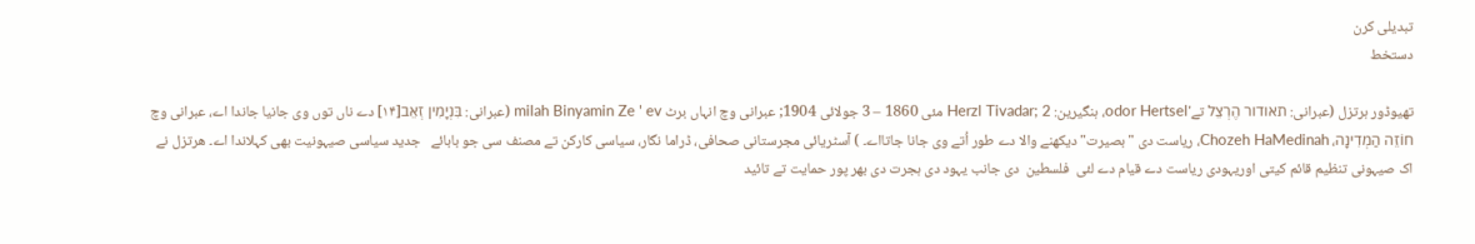تبدیلی کرن
دستخط

تھیوڈور ہرتزل (عبرانی: תאודור הֶרְצֵל تے'odor Hertsel، ہنگیرین: Herzl Tivadar; 2 مئی 1860 – 3 جولائی 1904; عبرانی وچ انہاں برٹ milah Binyamin Ze ' ev (عبرانی: בִּנְיָמִין זְאֵב[۱۴] دے ناں توں وی جانیا جاندا اے، عبرانی وچ חוֹזֵה הַמְדִינָה، Chozeh HaMedinah، ریاست دی "بصیرت" دیکھنے والا دے طور اُتے وی جانا جاتااے۔ ) آسٹریائی مجرستانی صحافی، ڈراما نگار، سیاسی کارکن تے مصنف سی جو بابائے   جدید سیاسی صیہونیت بھی کہلاندا اے۔ ھرتزل نے اک صیہونی تنظیم قائم کيتی اوریہودی ریاست دے قیام دے لئی  فلسطین  دی جانب یہود دی ہجرت دی بھر پور حمایت تے تائید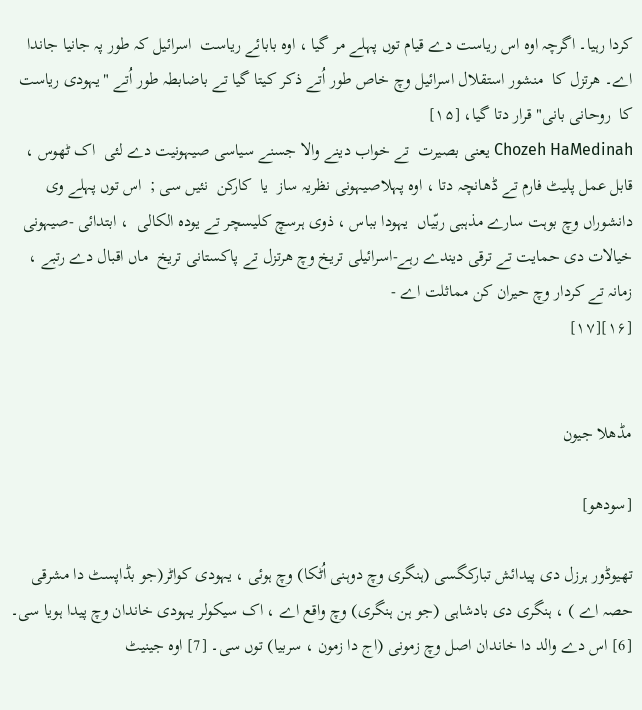کردا رہیا۔ اگرچہ اوہ اس ریاست دے قیام توں پہلے مر گیا ، اوہ بابائے ریاست  اسرائیل کہ طور پہ جانیا جاندا اے۔ ھرتزل کا  منشور استقلال اسرائیل وچ خاص طور اُتے ذکر کيتا گیا تے باضابطہ طور اُتے "یہودی ریاست کا  روحانی بانی" قرار دتا گیا، [۱۵]
Chozeh HaMedinah یعنی بصیرت  تے خواب دینے والا جسنے سیاسی صیہونیت دے لئی  اک ٹھوس ، قابل عمل پلیٹ فارم تے ڈھانچہ دتا ، اوہ پہلاصیہونی نظریہ ساز  یا  کارکن  نئيں سی ;  اس توں پہلے وی دانشوراں وچ بوہت سارے مذہبی ربّیاں  یہودا بباس ، ذوی ہرسچ کلیسچر تے یودہ الکالی  ، ابتدائی -صیہونی خیالات دی حمایت تے ترقی دیندے رہے-اسرائیلی تریخ وچ ھرتزل تے پاکستانی تریخ  ماں اقبال دے رتبے ، زمانہ تے کردار وچ حیران کن مماثلت اے -
[۱۶][۱۷]


مڈھلا جیون

[سودھو]

تھیوڈور ہرزل دی پیدائش تبارکگسی (ہنگری وچ دوہنی اُٹکا) وچ ہوئی ، یہودی کواٹر(جو بڈاپسٹ دا مشرقی حصہ اے ) ، ہنگری دی بادشاہی (جو ہن ہنگری) وچ واقع اے ، اک سیکولر یہودی خاندان وچ پیدا ہويا سی۔ [6] اس دے والد دا خاندان اصل وچ زمونی (اج دا زمون ، سربیا) توں سی۔ [7] اوہ جینیٹ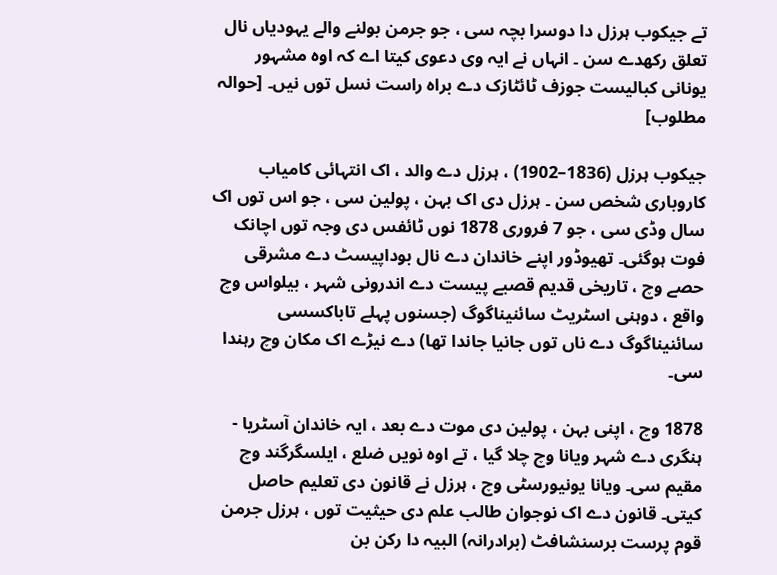تے جیکوب ہرزل دا دوسرا بچہ سی ، جو جرمن بولنے والے یہودیاں نال تعلق رکھدے سن ۔ انہاں نے ایہ وی دعوی کيتا اے کہ اوہ مشہور یونانی کبالیست جوزف ٹائٹازک دے براہ راست نسل توں نيں۔ [حوالہ مطلوب]

جیکوب ہرزل (1836–1902) ، ہرزل دے والد ، اک انتہائی کامیاب کاروباری شخص سن ۔ ہرزل دی اک بہن ، پولین سی ، جو اس توں اک سال وڈی سی ، جو 7 فروری 1878 نوں ٹائفس دی وجہ توں اچانک فوت ہوگئی۔ تھیوڈور اپنے خاندان دے نال بوداپیسٹ دے مشرقی حصے وچ ، تاریخی قدیم قصبے پیست دے اندرونی شہر ، بیلواس وچ واقع ، دوہنی اسٹریٹ سائنیناگوگ (جسنوں پہلے تاباکسسی سائنیناگوگ دے ناں توں جانیا جاندا تھا) دے نیڑے اک مکان وچ رہندا سی۔

1878 وچ ، اپنی بہن ، پولین دی موت دے بعد ، ایہ خاندان آسٹریا - ہنگری دے شہر ویانا وچ چلا گیا ، تے اوہ نويں ضلع ، ایلسگرگند وچ مقیم سی۔ ویانا یونیورسٹی وچ ، ہرزل نے قانون دی تعلیم حاصل کيتی۔ قانون دے اک نوجوان طالب علم دی حیثیت توں ، ہرزل جرمن قوم پرست برسنشافٹ (برادرانہ) البیہ دا رکن بن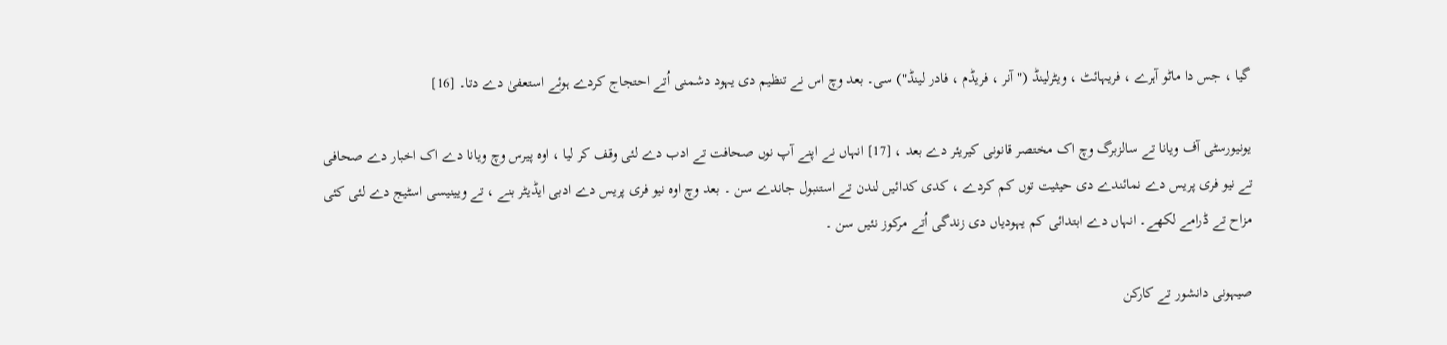گیا ، جس دا ماٹو آہرے ، فریہائٹ ، ویٹرلینڈ ("آنر ، فریڈم ، فادر لینڈ") سی۔ بعد وچ اس نے تنظیم دی یہود دشمنی اُتے احتجاج کردے ہوئے استعفیٰ دے دتا۔ [16]

یونیورسٹی آف ویانا تے سالزبرگ وچ اک مختصر قانونی کیریئر دے بعد ، [17] انہاں نے اپنے آپ نوں صحافت تے ادب دے لئی وقف کر ليا ، اوہ پیرس وچ ویانا دے اک اخبار دے صحافی تے نیو فری پریس دے نمائندے دی حیثیت توں کم کردے ، کدی کدائيں لندن تے استنبول جاندے سن ۔ بعد وچ اوہ نیو فری پریس دے ادبی ایڈیٹر بنے ، تے ویینیسی اسٹیج دے لئی کئی مزاح تے ڈرامے لکھے۔ انہاں دے ابتدائی کم یہودیاں دی زندگی اُتے مرکوز نئيں سن ۔

صیہونی دانشور تے کارکن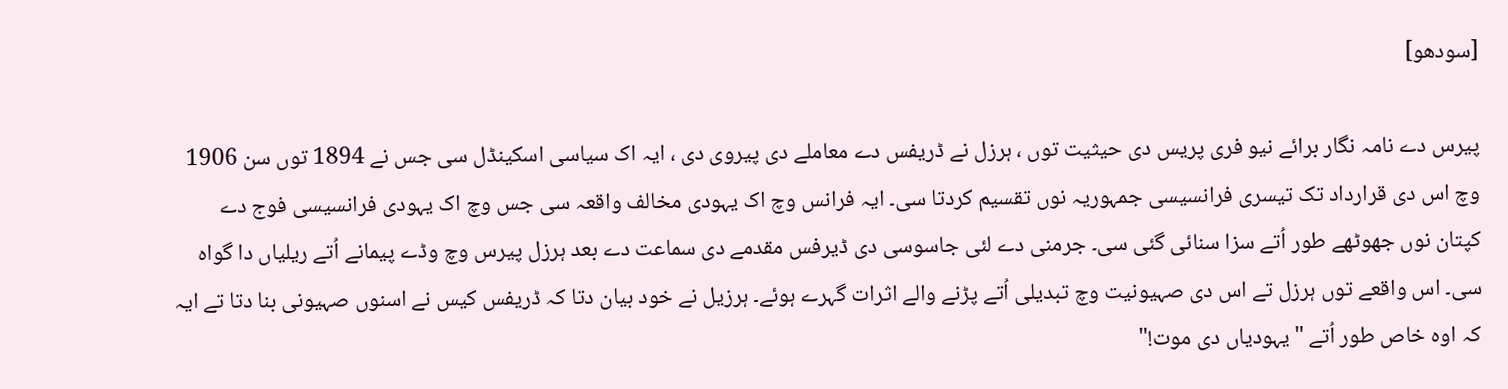[سودھو]

پیرس دے نامہ نگار برائے نیو فری پریس دی حیثیت توں ، ہرزل نے ڈریفس دے معاملے دی پیروی دی ، ایہ اک سیاسی اسکینڈل سی جس نے 1894 توں سن 1906 وچ اس دی قرارداد تک تیسری فرانسیسی جمہوریہ نوں تقسیم کردتا سی۔ ایہ فرانس وچ اک یہودی مخالف واقعہ سی جس وچ اک یہودی فرانسیسی فوج دے کپتان نوں جھوٹھے طور اُتے سزا سنائی گئی سی۔ جرمنی دے لئی جاسوسی دی ڈیرفس مقدمے دی سماعت دے بعد ہرزل پیرس وچ وڈے پیمانے اُتے ریلیاں دا گواہ سی۔ اس واقعے توں ہرزل تے اس دی صہیونیت وچ تبدیلی اُتے پڑنے والے اثرات گہرے ہوئے۔ ہرزیل نے خود بیان دتا کہ ڈریفس کیس نے اسنوں صہیونی بنا دتا تے ایہ کہ اوہ خاص طور اُتے "یہودیاں دی موت!"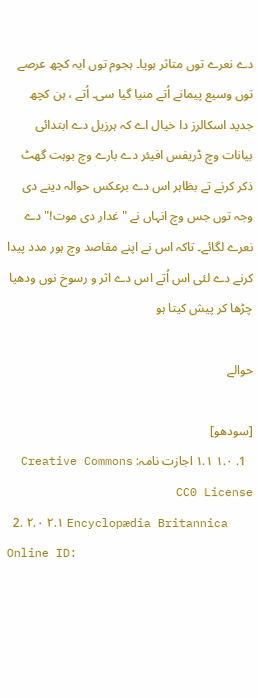دے نعرے توں متاثر ہويا۔ ہجوم توں ایہ کچھ عرصے توں وسیع پیمانے اُتے منیا گیا سی۔ اُتے ، ہن کچھ جدید اسکالرز دا خیال اے کہ ہرزیل دے ابتدائی بیانات وچ ڈریفس افیئر دے بارے وچ بوہت گھٹ ذکر کرنے تے بظاہر اس دے برعکس حوالہ دینے دی وجہ توں جس وچ انہاں نے "غدار دی موت!" دے نعرے لگائے۔ تاکہ اس نے اپنے مقاصد وچ ہور مدد پیدا کرنے دے لئی اس اُتے اس دے اثر و رسوخ نوں ودھیا چڑھا کر پیش کيتا ہو

حوالے

[سودھو]
  1. ۱.۰ ۱.۱ اجازت نامہ: Creative Commons CC0 License
  2. ۲.۰ ۲.۱ Encyclopædia Britannica Online ID: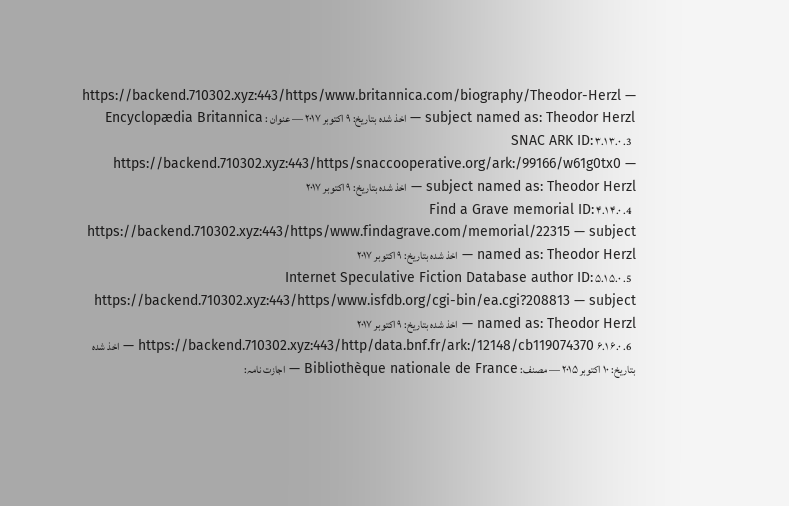https://www.britannica.com/biography/Theodor-Herzl — subject named as: Theodor Herzl — اخذ شدہ بتاریخ: ۹ اکتوبر ۲۰۱۷ — عنوان : Encyclopædia Britannica
  3. ۳.۰ ۳.۱ SNAC ARK ID: https://snaccooperative.org/ark:/99166/w61g0tx0 — subject named as: Theodor Herzl — اخذ شدہ بتاریخ: ۹ اکتوبر ۲۰۱۷
  4. ۴.۰ ۴.۱ Find a Grave memorial ID: https://www.findagrave.com/memorial/22315 — subject named as: Theodor Herzl — اخذ شدہ بتاریخ: ۹ اکتوبر ۲۰۱۷
  5. ۵.۰ ۵.۱ Internet Speculative Fiction Database author ID: https://www.isfdb.org/cgi-bin/ea.cgi?208813 — subject named as: Theodor Herzl — اخذ شدہ بتاریخ: ۹ اکتوبر ۲۰۱۷
  6. ۶.۰ ۶.۱ http://data.bnf.fr/ark:/12148/cb119074370 — اخذ شدہ بتاریخ: ۱۰ اکتوبر ۲۰۱۵ — مصنف: Bibliothèque nationale de France — اجازت نامہ: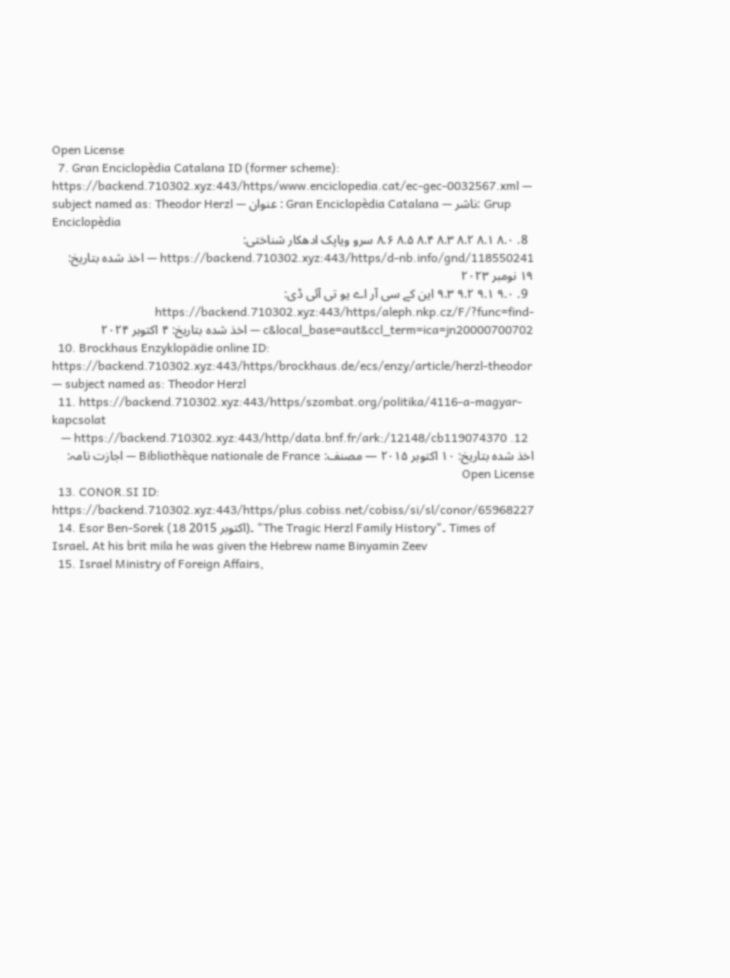Open License
  7. Gran Enciclopèdia Catalana ID (former scheme): https://www.enciclopedia.cat/ec-gec-0032567.xml — subject named as: Theodor Herzl — عنوان : Gran Enciclopèdia Catalana — ناشر: Grup Enciclopèdia
  8. ۸.۰ ۸.۱ ۸.۲ ۸.۳ ۸.۴ ۸.۵ ۸.۶ سرو ویاپک ادھکار شناختی: https://d-nb.info/gnd/118550241 — اخذ شدہ بتاریخ: ۱۹ نومبر ۲۰۲۳
  9. ۹.۰ ۹.۱ ۹.۲ ۹.۳ این کے سی آر اے یو تی آئی ڈی: https://aleph.nkp.cz/F/?func=find-c&local_base=aut&ccl_term=ica=jn20000700702 — اخذ شدہ بتاریخ: ۴ اکتوبر ۲۰۲۴
  10. Brockhaus Enzyklopädie online ID: https://brockhaus.de/ecs/enzy/article/herzl-theodor — subject named as: Theodor Herzl
  11. https://szombat.org/politika/4116-a-magyar-kapcsolat
  12. http://data.bnf.fr/ark:/12148/cb119074370 — اخذ شدہ بتاریخ: ۱۰ اکتوبر ۲۰۱۵ — مصنف: Bibliothèque nationale de France — اجازت نامہ: Open License
  13. CONOR.SI ID: https://plus.cobiss.net/cobiss/si/sl/conor/65968227
  14. Esor Ben-Sorek (18 اکتوبر 2015)۔ "The Tragic Herzl Family History"۔ Times of Israel۔ At his brit mila he was given the Hebrew name Binyamin Zeev
  15. Israel Ministry of Foreign Affairs,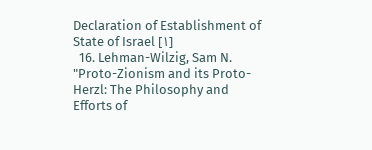Declaration of Establishment of State of Israel [۱]
  16. Lehman-Wilzig, Sam N. "Proto-Zionism and its Proto-Herzl: The Philosophy and Efforts of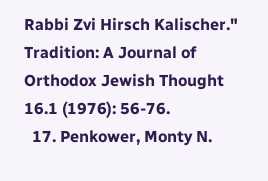Rabbi Zvi Hirsch Kalischer." Tradition: A Journal of Orthodox Jewish Thought 16.1 (1976): 56-76.
  17. Penkower, Monty N.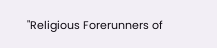"Religious Forerunners of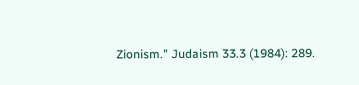Zionism." Judaism 33.3 (1984): 289.